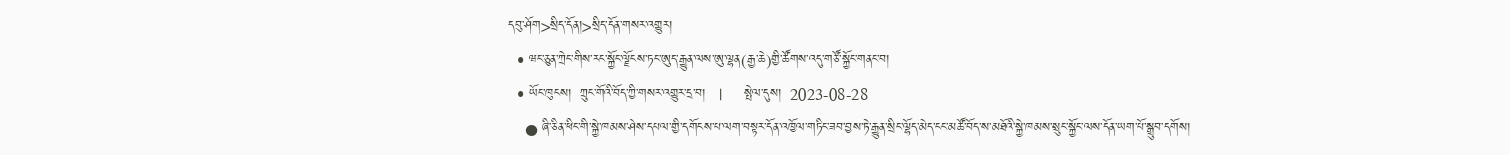དབུ་ཤོག>སྲིད་དོན།>སྲིད་དོན་གསར་འགྱུར།
  • ཝང་ཅུན་ཀྲེང་གིས་རང་སྐྱོང་ལྗོངས་ཏང་ཨུད་རྒྱུན་ལས་ཨུ་ལྷན(རྒྱ་ཆེ)གྱི་ཚོགས་འདུ་གཙོ་སྐྱོང་གནང་བ།
  • ཡོང་ཁུངས།  ཀྲུང་གོའི་བོད་ཀྱི་གསར་འགྱུར་དྲ་བ།   |     སྤེལ་དུས།  2023-08-28
    ● ཞི་ཅིན་ཕིང་གི་སྐྱེ་ཁམས་ཤེས་དཔལ་གྱི་དགོངས་པ་ལག་བསྟར་དོན་འཁྱོལ་གཏིང་ཟབ་བྱས་ཏེ་རྒྱུན་སྲིང་ལྷོད་མེད་ངང་མཚོ་བོད་ས་མཐོའི་སྐྱེ་ཁམས་སྲུང་སྐྱོང་ལས་དོན་ཡག་པོ་སྒྲུབ་དགོས།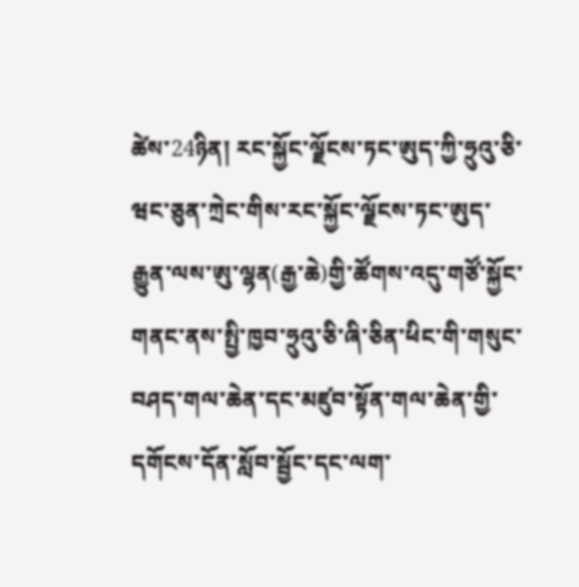ཚེས་24ཉིན། རང་སྐྱོང་ལྗོངས་ཏང་ཨུད་ཀྱི་ཧྲུའུ་ཅི་ཝང་ཅུན་ཀྲེང་གིས་རང་སྐྱོང་ལྗོངས་ཏང་ཨུད་རྒྱུན་ལས་ཨུ་ལྷན(རྒྱ་ཆེ)གྱི་ཚོགས་འདུ་གཙོ་སྐྱོང་གནང་ནས་སྤྱི་ཁྱབ་ཧྲུའུ་ཅི་ཞི་ཅིན་ཕིང་གི་གསུང་བཤད་གལ་ཆེན་དང་མཛུབ་སྟོན་གལ་ཆེན་གྱི་དགོངས་དོན་སློབ་སྦྱོང་དང་ལག་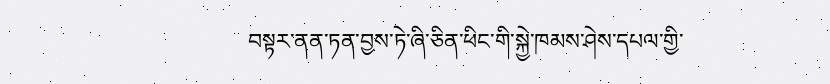བསྟར་ནན་ཏན་བྱས་ཏེ་ཞི་ཅིན་ཕིང་གི་སྐྱེ་ཁམས་ཤེས་དཔལ་གྱི་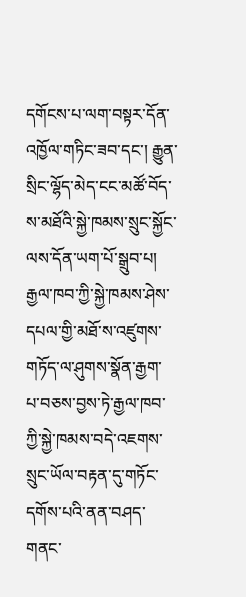དགོངས་པ་ལག་བསྟར་དོན་འཁྱོལ་གཏིང་ཟབ་དང་། རྒྱུན་སྲིང་ལྷོད་མེད་ངང་མཚོ་བོད་ས་མཐོའི་སྐྱེ་ཁམས་སྲུང་སྐྱོང་ལས་དོན་ཡག་པོ་སྒྲུབ་པ། རྒྱལ་ཁབ་ཀྱི་སྐྱེ་ཁམས་ཤེས་དཔལ་གྱི་མཐོ་ས་འཛུགས་གཏོད་ལ་ཤུགས་སྣོན་རྒྱག་པ་བཅས་བྱས་ཏེ་རྒྱལ་ཁབ་ཀྱི་སྐྱེ་ཁམས་བདེ་འཇགས་སྲུང་ཡོལ་བརྟན་དུ་གཏོང་དགོས་པའི་ནན་བཤད་གནང་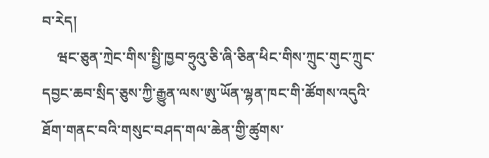བ་རེད།
    ཝང་ཅུན་ཀྲེང་གིས་སྤྱི་ཁྱབ་ཧྲུའུ་ཅི་ཞི་ཅིན་ཕིང་གིས་ཀྲུང་གུང་ཀྲུང་དབྱང་ཆབ་སྲིད་ཅུས་ཀྱི་རྒྱུན་ལས་ཨུ་ཡོན་ལྷན་ཁང་གི་ཚོགས་འདུའི་ཐོག་གནང་བའི་གསུང་བཤད་གལ་ཆེན་གྱི་ཚུགས་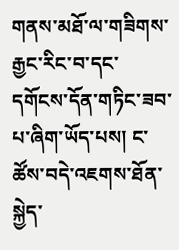གནས་མཐོ་ལ་གཟིགས་རྒྱང་རིང་བ་དང་དགོངས་དོན་གཏིང་ཟབ་པ་ཞིག་ཡོད་པས། ང་ཚོས་བདེ་འཇགས་ཐོན་སྐྱེད་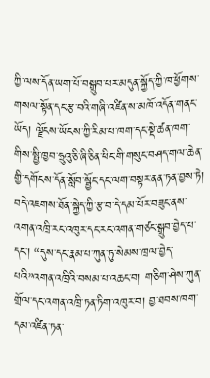ཀྱི་ལས་དོན་ཡག་པོ་བསྒྲུབ་པར་མདུན་སྐྱོད་ཀྱི་ཁ་ཕྱོགས་གསལ་སྟོན་དང་རྩ་བའི་གཞི་འཛིན་ས་མཁོ་འདོན་གནང་ཡོད། ལྗོངས་ཡོངས་ཀྱི་རིམ་པ་ཁག་དང་སྡེ་ཚན་ཁག་གིས་སྤྱི་ཁྱབ་ཧྲུའུ་ཅི་ཞི་ཅིན་ཕིང་གི་གསུང་བཤད་གལ་ཆེན་གྱི་དགོངས་དོན་སློབ་སྦྱོང་དང་ལག་བསྟར་ནན་ཏན་བྱས་ཏེ། བདེ་འཇགས་ཐོན་སྐྱེད་ཀྱི་རྩ་བ་དེ་དམ་པོར་བཟུང་ནས་འགན་འཁྲི་རང་འཁུར་དང་རང་འགན་གཙང་སྒྲུབ་བྱེད་པ་དང་། “དུས་དང་རྣམ་པ་ཀུན་ཏུ་སེམས་ཁྲལ་བྱེད་པའི”འགན་འཁྲིའི་བསམ་པ་འཆང་བ། གཅིག་ཤེས་ཀུན་གྲོལ་དང་འགན་འཁྲི་ཏན་ཏིག་འཁུར་བ། བྱ་ཐབས་ཁག་དམ་འཛིན་ཏན་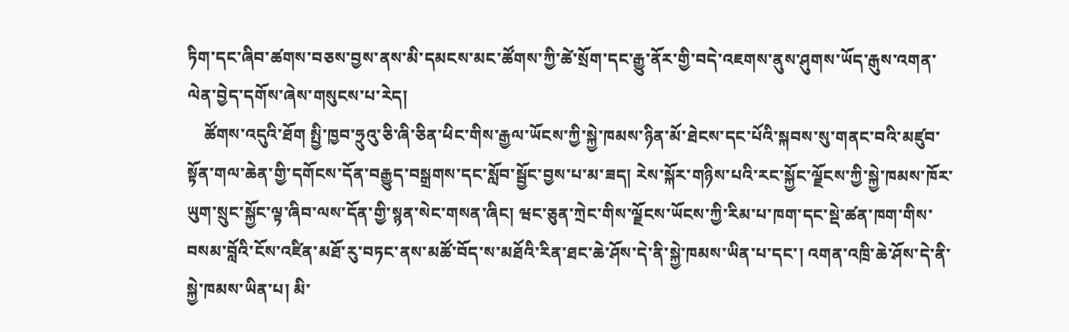ཏིག་དང་ཞིབ་ཚགས་བཅས་བྱས་ནས་མི་དམངས་མང་ཚོགས་ཀྱི་ཚེ་སྲོག་དང་རྒྱུ་ནོར་གྱི་བདེ་འཇགས་ནུས་ཤུགས་ཡོད་རྒུས་འགན་ལེན་བྱེད་དགོས་ཞེས་གསུངས་པ་རེད།
    ཚོགས་འདུའི་ཐོག སྤྱི་ཁྱབ་ཧྲུའུ་ཅི་ཞི་ཅིན་ཕིང་གིས་རྒྱལ་ཡོངས་ཀྱི་སྐྱེ་ཁམས་ཉིན་མོ་ཐེངས་དང་པོའི་སྐབས་སུ་གནང་བའི་མཛུབ་སྟོན་གལ་ཆེན་གྱི་དགོངས་དོན་བརྒྱུད་བསྒྲགས་དང་སློབ་སྦྱོང་བྱས་པ་མ་ཟད། རེས་སྐོར་གཉིས་པའི་རང་སྐྱོང་ལྗོངས་ཀྱི་སྐྱེ་ཁམས་ཁོར་ཡུག་སྲུང་སྐྱོང་ལྟ་ཞིབ་ལས་དོན་གྱི་སྙན་སེང་གསན་ཞིང། ཝང་ཅུན་ཀྲེང་གིས་ལྗོངས་ཡོངས་ཀྱི་རིམ་པ་ཁག་དང་སྡེ་ཚན་ཁག་གིས་བསམ་བློའི་ངོས་འཛིན་མཐོ་རུ་བཏང་ནས་མཚོ་བོད་ས་མཐོའི་རིན་ཐང་ཆེ་ཤོས་དེ་ནི་སྐྱེ་ཁམས་ཡིན་པ་དང་། འགན་འཁྲི་ཆེ་ཤོས་དེ་ནི་སྐྱེ་ཁམས་ཡིན་པ། མི་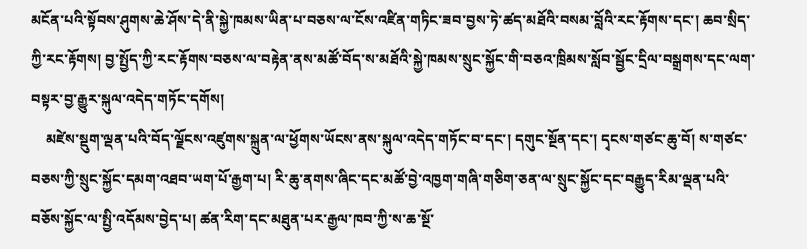མངོན་པའི་སྟོབས་ཤུགས་ཆེ་ཤོས་དེ་ནི་སྐྱེ་ཁམས་ཡིན་པ་བཅས་ལ་ངོས་འཛིན་གཏིང་ཟབ་བྱས་ཏེ་ཚད་མཐོའི་བསམ་བློའི་རང་རྟོགས་དང་། ཆབ་སྲིད་ཀྱི་རང་རྟོགས། བྱ་སྤྱོད་ཀྱི་རང་རྟོགས་བཅས་ལ་བརྟེན་ནས་མཚོ་བོད་ས་མཐོའི་སྐྱེ་ཁམས་སྲུང་སྐྱོང་གི་བཅའ་ཁྲིམས་སློབ་སྦྱོང་དྲིལ་བསྒྲགས་དང་ལག་བསྟར་བྱ་རྒྱུར་སྐུལ་འདེད་གཏོང་དགོས།
    མཛེས་སྡུག་ལྡན་པའི་བོད་ལྗོངས་འཛུགས་སྐྲུན་ལ་ཕྱོགས་ཡོངས་ནས་སྐུལ་འདེད་གཏོང་བ་དང་། དགུང་སྔོན་དང་། དྭངས་གཙང་ཆུ་བོ། ས་གཙང་བཅས་ཀྱི་སྲུང་སྐྱོང་དམག་འཐབ་ཡག་པོ་རྒྱག་པ། རི་ཆུ་ནགས་ཞིང་དང་མཚོ་བྱེ་འཁྱག་གཞི་གཅིག་ཅན་ལ་སྲུང་སྐྱོང་དང་བརྒྱུད་རིམ་ལྡན་པའི་བཅོས་སྐྱོང་ལ་སྤྱི་འདོམས་བྱེད་པ། ཚན་རིག་དང་མཐུན་པར་རྒྱལ་ཁབ་ཀྱི་ས་ཆ་སྔོ་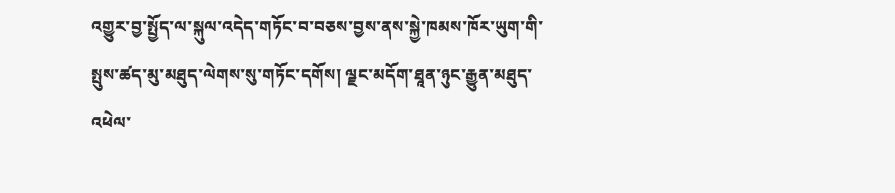འགྱུར་བྱ་སྤྱོད་ལ་སྐུལ་འདེད་གཏོང་བ་བཅས་བྱས་ནས་སྐྱེ་ཁམས་ཁོར་ཡུག་གི་སྤུས་ཚད་མུ་མཐུད་ལེགས་སུ་གཏོང་དགོས། ལྗང་མདོག་ཐཱན་ཉུང་རྒྱུན་མཐུད་འཕེལ་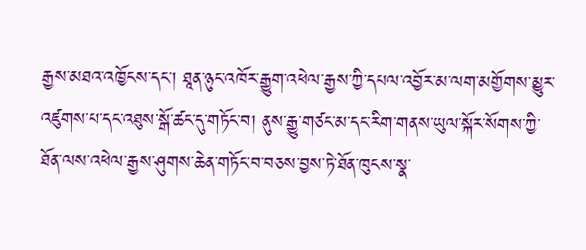རྒྱས་མཐའ་འཁྱོངས་དང་། ཐཱན་ཉུང་འཁོར་རྒྱུག་འཕེལ་རྒྱས་ཀྱི་དཔལ་འབྱོར་མ་ལག་མགྱོགས་མྱུར་འཛུགས་པ་དང་འཐུས་སྒོ་ཚང་དུ་གཏོང་བ། ནུས་རྒྱུ་གཙང་མ་དང་རིག་གནས་ཡུལ་སྐོར་སོགས་ཀྱི་ཐོན་ལས་འཕེལ་རྒྱས་ཤུགས་ཆེན་གཏོང་བ་བཅས་བྱས་ཏེ་ཐོན་ཁུངས་སྣ་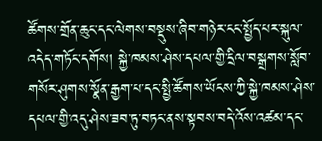ཚོགས་གྲོན་ཆུང་དང་ལེགས་བསྡུས་ཞིབ་གཉེར་ངང་སྤྱོད་པར་སྐུལ་འདེད་གཏོང་དགོས། སྐྱེ་ཁམས་ཤེས་དཔལ་གྱི་དྲིལ་བསྒྲགས་སློབ་གསོར་ཤུགས་སྣོན་རྒྱག་པ་དང་སྤྱི་ཚོགས་ཡོངས་ཀྱི་སྐྱེ་ཁམས་ཤེས་དཔལ་གྱི་འདུ་ཤེས་ཟབ་ཏུ་བཏང་ནས་སྟབས་བདེ་འོས་འཚམ་དང་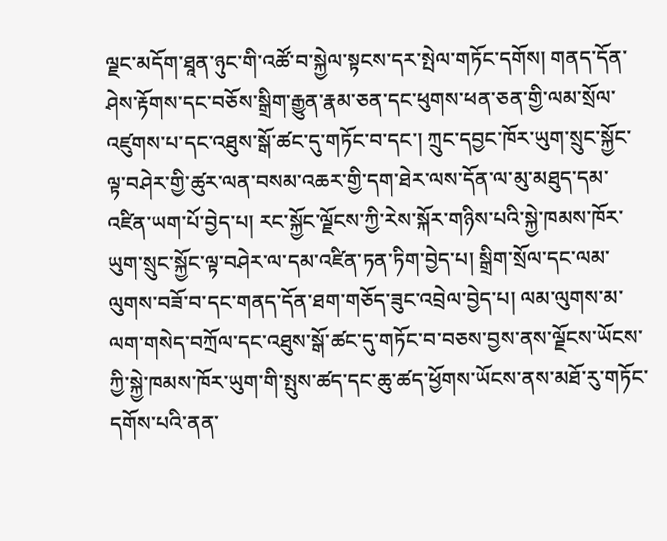ལྗང་མདོག་ཐཱན་ཉུང་གི་འཚོ་བ་སྐྱེལ་སྟངས་དར་སྤེལ་གཏོང་དགོས། གནད་དོན་ཤེས་རྟོགས་དང་བཅོས་སྒྲིག་རྒྱུན་རྣམ་ཅན་དང་ཕུགས་ཕན་ཅན་གྱི་ལམ་སྲོལ་འཛུགས་པ་དང་འཐུས་སྒོ་ཚང་དུ་གཏོང་བ་དང་། ཀྲུང་དབྱང་ཁོར་ཡུག་སྲུང་སྐྱོང་ལྟ་བཤེར་གྱི་ཚུར་ལན་བསམ་འཆར་གྱི་དག་ཐེར་ལས་དོན་ལ་མུ་མཐུད་དམ་འཛིན་ཡག་པོ་བྱེད་པ། རང་སྐྱོང་ལྗོངས་ཀྱི་རེས་སྐོར་གཉིས་པའི་སྐྱེ་ཁམས་ཁོར་ཡུག་སྲུང་སྐྱོང་ལྟ་བཤེར་ལ་དམ་འཛིན་ཏན་ཏིག་བྱེད་པ། སྒྲིག་སྲོལ་དང་ལམ་ལུགས་བཟོ་བ་དང་གནད་དོན་ཐག་གཅོད་ཟུང་འབྲེལ་བྱེད་པ། ལམ་ལུགས་མ་ལག་གསེད་བཀྲོལ་དང་འཐུས་སྒོ་ཚང་དུ་གཏོང་བ་བཅས་བྱས་ནས་ལྗོངས་ཡོངས་ཀྱི་སྐྱེ་ཁམས་ཁོར་ཡུག་གི་སྤུས་ཚད་དང་ཆུ་ཚད་ཕྱོགས་ཡོངས་ནས་མཐོ་རུ་གཏོང་དགོས་པའི་ནན་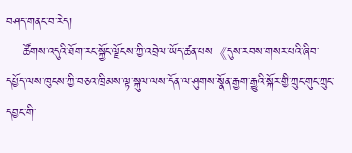བཤད་གནང་བ་རེད།
    ཚོགས་འདུའི་ཐོག་རང་སྐྱོང་ལྗོངས་ཀྱི་འབྲེལ་ཡོད་ཚན་པས《དུས་རབས་གསར་པའི་ཞིབ་དཔྱོད་ལས་ཁུངས་ཀྱི་བཅའ་ཁྲིམས་ལྟ་སྐུལ་ལས་དོན་ལ་ཤུགས་སྣོན་རྒྱག་རྒྱུའི་སྐོར་གྱི་ཀྲུང་གུང་ཀྲུང་དབྱང་གི་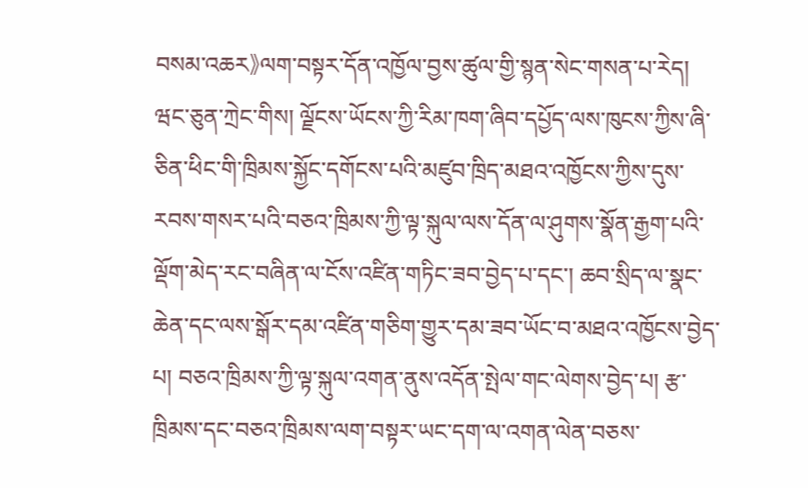བསམ་འཆར》ལག་བསྟར་དོན་འཁྱོལ་བྱས་ཚུལ་གྱི་སྙན་སེང་གསན་པ་རེད། ཝང་ཅུན་ཀྲེང་གིས། ལྗོངས་ཡོངས་ཀྱི་རིམ་ཁག་ཞིབ་དཔྱོད་ལས་ཁུངས་ཀྱིས་ཞི་ཅིན་ཕིང་གི་ཁྲིམས་སྐྱོང་དགོངས་པའི་མཛུབ་ཁྲིད་མཐའ་འཁྱོངས་ཀྱིས་དུས་རབས་གསར་པའི་བཅའ་ཁྲིམས་ཀྱི་ལྟ་སྐུལ་ལས་དོན་ལ་ཤུགས་སྣོན་རྒྱག་པའི་ལྡོག་མེད་རང་བཞིན་ལ་ངོས་འཛིན་གཏིང་ཟབ་བྱེད་པ་དང་། ཆབ་སྲིད་ལ་སྣང་ཆེན་དང་ལས་སྒོར་དམ་འཛིན་གཅིག་གྱུར་དམ་ཟབ་ཡོང་བ་མཐའ་འཁྱོངས་བྱེད་པ། བཅའ་ཁྲིམས་ཀྱི་ལྟ་སྐུལ་འགན་ནུས་འདོན་སྤེལ་གང་ལེགས་བྱེད་པ། རྩ་ཁྲིམས་དང་བཅའ་ཁྲིམས་ལག་བསྟར་ཡང་དག་ལ་འགན་ལེན་བཅས་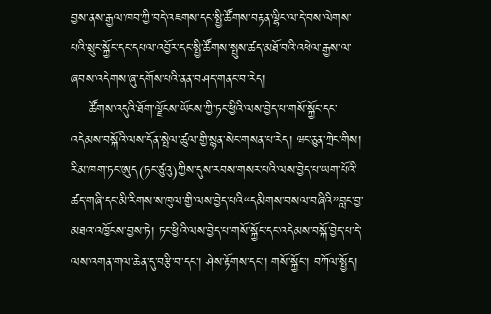བྱས་ནས་རྒྱལ་ཁབ་ཀྱི་བདེ་འཇགས་དང་སྤྱི་ཚོགས་བརྟན་ལྷིང་ལ་དེ་བས་ལེགས་པའི་སྲུང་སྐྱོང་དང་དཔལ་འབྱོར་དང་སྤྱི་ཚོགས་སྤུས་ཚད་མཐོ་བའི་འཕེལ་རྒྱས་ལ་ཞབས་འདེགས་ཞུ་དགོས་པའི་ནན་བཤད་གནང་བ་རེད།
    ཚོགས་འདུའི་ཐོག་ལྗོངས་ཡོངས་ཀྱི་ཏང་ཕྱིའི་ལས་བྱེད་པ་གསོ་སྐྱོང་དང་འདེམས་བསྐོའི་ལས་དོན་སྤེལ་ཚུལ་གྱི་སྙན་སེང་གསན་པ་རེད། ཝང་ཅུན་ཀྲེང་གིས། རིམ་ཁག་ཏང་ཨུད(ཏང་ཙུའུ)ཀྱིས་དུས་རབས་གསར་པའི་ལས་བྱེད་པ་ཡག་པོའི་ཚད་གཞི་དང་མི་རིགས་ས་ཁུལ་གྱི་ལས་བྱེད་པའི“དམིགས་བསལ་བཞིའི”བླང་བྱ་མཐའ་འཁྱོངས་བྱས་ཏེ། ཏང་ཕྱིའི་ལས་བྱེད་པ་གསོ་སྐྱོང་དང་འདེམས་བསྐོ་བྱེད་པ་དེ་ལས་འགན་གལ་ཆེན་དུ་བརྩི་བ་དང་། ཤེས་རྟོགས་དང་། གསོ་སྐྱོང་། བཀོལ་སྤྱོད།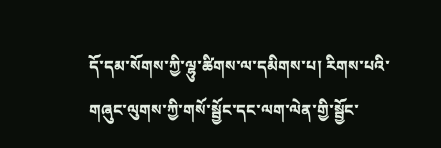དོ་དམ་སོགས་ཀྱི་ལྷུ་ཚིགས་ལ་དམིགས་པ། རིགས་པའི་གཞུང་ལུགས་ཀྱི་གསོ་སྦྱོང་དང་ལག་ལེན་གྱི་སྦྱོང་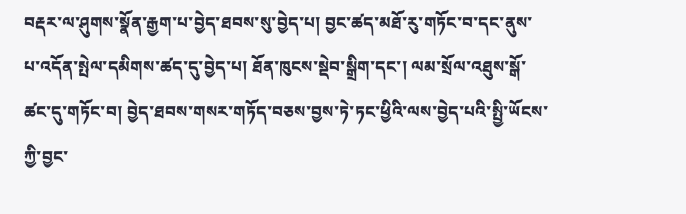བརྡར་ལ་ཤུགས་སྣོན་རྒྱག་པ་བྱེད་ཐབས་སུ་བྱེད་པ། བྱང་ཚད་མཐོ་རུ་གཏོང་བ་དང་ནུས་པ་འདོན་སྤེལ་དམིགས་ཚད་དུ་བྱེད་པ། ཐོན་ཁུངས་སྡེབ་སྒྲིག་དང་། ལམ་སྲོལ་འཐུས་སྒོ་ཚང་དུ་གཏོང་བ། བྱེད་ཐབས་གསར་གཏོད་བཅས་བྱས་ཏེ་ཏང་ཕྱིའི་ལས་བྱེད་པའི་སྤྱི་ཡོངས་ཀྱི་བྱང་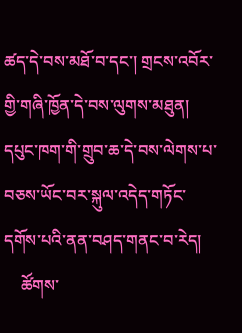ཚད་དེ་བས་མཐོ་བ་དང་། གྲངས་འབོར་གྱི་གཞི་ཁྱོན་དེ་བས་ལུགས་མཐུན། དཔུང་ཁག་གི་གྲུབ་ཆ་དེ་བས་ལེགས་པ་བཅས་ཡོང་བར་སྐུལ་འདེད་གཏོང་དགོས་པའི་ནན་བཤད་གནང་བ་རེད།
    ཚོགས་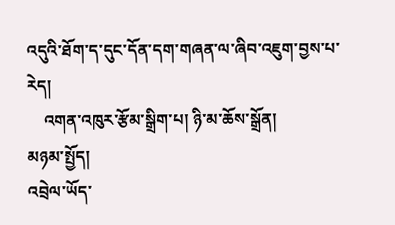འདུའི་ཐོག་ད་དུང་དོན་དག་གཞན་ལ་ཞིབ་འཇུག་བྱས་པ་རེད།
    འགན་འཁུར་རྩོམ་སྒྲིག་པ། ཉི་མ་ཆོས་སྒྲོན།
མཉམ་སྤྱོད།
འབྲེལ་ཡོད་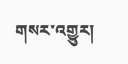གསར་འགྱུར།